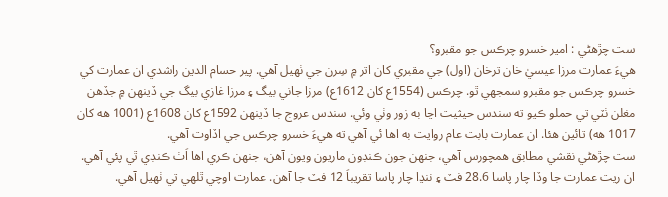ست چڙهڻي : امير خسرو چرڪس جو مقبرو؟
هيءَ عمارت مرزا عيسيٰ خان ترخان (اول) جي مقبري کان اتر ۾ سِرن جي ٺهيل آهي. پير حسام الدين راشدي ان عمارت کي خسرو چرڪس جو مقبرو سمجهي ٿو. چرڪس (1554ع کان 1612ع) مرزا جاني بيگ ۽ مرزا غازي بيگ جي ڏينهن ۾ جڏهن مغلن ٺٽي تي حملو ڪيو ته سندس حيثيت اڃا به زور وٺي وئي. سندس عروج جا ڏينهن 1592ع کان 1608ع (1001 هه کان 1017 هه) تائين هئا. ان عمارت بابت عام روايت به اها ئي آهي ته هيءَ خسرو چرڪس جي اڏاوت آهي.
ست چڙهڻي نقشي مطابق همچورس آهي، جنهن جون ڪنڊون ماريون ويون آهن، جنهن ڪري اها اَٺ ڪنڊي ٿي پئي آهي. ان ريت عمارت جا وڏا چار پاسا 28.6 فٽ ۽ ننڍا چار پاسا تقريباَ 12 فٽ جا آهن. عمارت اوچي ٿلهي تي ٺهيل آهي.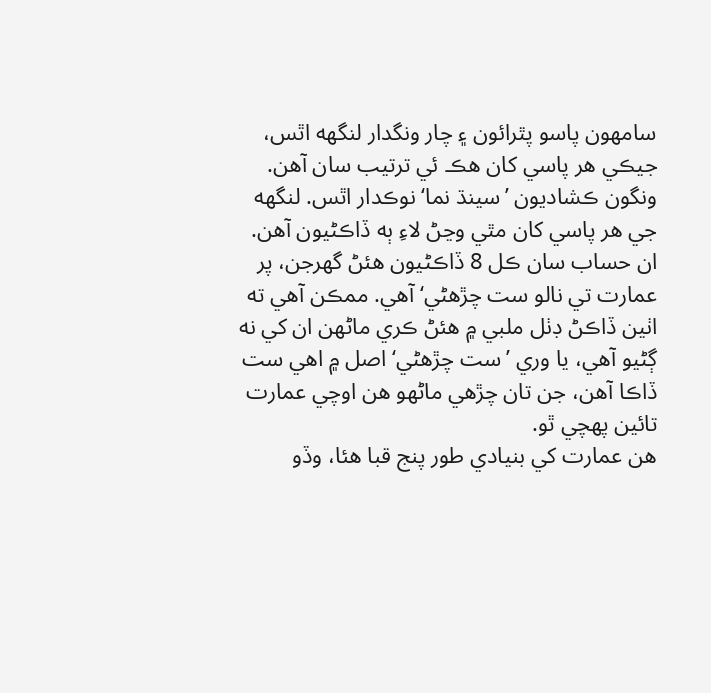سامهون پاسو پٿرائون ۽ چار ونگدار لنگهه اٿس، جيڪي هر پاسي کان هڪ ئي ترتيب سان آهن. ونگون ڪشاديون ’سينڌ نما‘ نوڪدار اٿس. لنگهه جي هر پاسي کان مٿي وڃڻ لاءِ ٻه ڏاڪڻيون آهن. ان حساب سان ڪل 8 ڏاڪڻيون هئڻ گهرجن، پر عمارت تي نالو ست چڙهڻي‘ آهي. ممڪن آهي ته اٺين ڏاڪڻ ڊٺل ملبي ۾ هئڻ ڪري ماڻهن ان کي نه ڳڻيو آهي، يا وري ’ست چڙهڻي‘ اصل ۾ اهي ست ڏاڪا آهن، جن تان چڙهي ماڻهو هن اوچي عمارت تائين پهچي ٿو.
هن عمارت کي بنيادي طور پنج قبا هئا، وڏو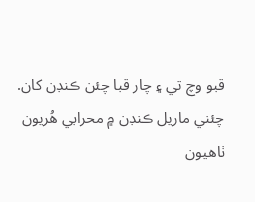قبو وچ تي ۽ چار قبا چئن ڪنڊن کان. چئني ماريل ڪنڊن ۾ محرابي هُريون ٺاهيون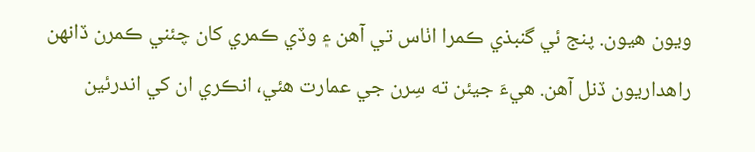ويون هيون. پنج ئي گنبذي ڪمرا اٺاس تي آهن ۽ وڏي ڪمري کان چئني ڪمرن ڏانهن راهداريون ڏنل آهن. هيءَ جيئن ته سِرن جي عمارت هئي، انڪري ان کي اندرئين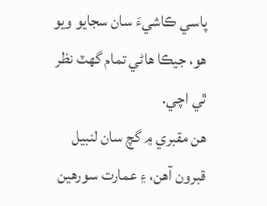پاسي ڪاشيءَ سان سجايو ويو هو، جيڪا هاڻي تمام گهٽ نظر ٿي اچي.
هن مقبري ۾ گچ سان لنبيل قبرون آهن، ۽ عمارت سورهين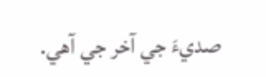صديءَ جي آخر جي آهي.